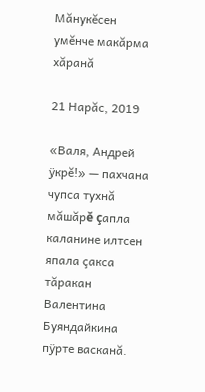Мăнукĕсен умĕнче макăрма хăранă

21 Нарăс, 2019

«Валя, Андрей ÿкрĕ!» — пахчана чупса тухнă мăшăрĕ çапла каланине илтсен япала çакса тăракан Валентина Буяндайкина пÿрте васканă.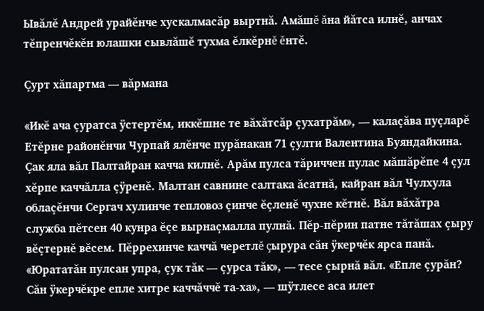Ывăлĕ Андрей урайĕнче хускалмасăр выртнă. Амăшĕ ăна йăтса илнĕ, анчах тĕпренчĕкĕн юлашки сывлăшĕ тухма ĕлкĕрнĕ ĕнтĕ.

Çурт хăпартма — вăрмана

«Икĕ ача çуратса ÿстертĕм, иккĕшне те вăхăтсăр çухатрăм», — калаçăва пуçларĕ Етĕрне районĕнчи Чурпай ялĕнче пурăнакан 71 çулти Валентина Буяндайкина. Çак яла вăл Палтайран качча килнĕ. Арăм пулса тăриччен пулас мăшăрĕпе 4 çул хĕрпе каччăлла çÿренĕ. Малтан савнине салтака ăсатнă, кайран вăл Чулхула облаçĕнчи Сергач хулинче тепловоз çинче ĕçленĕ чухне кĕтнĕ. Вăл вăхăтра служба пĕтсен 40 кунра ĕçе вырнаçмалла пулнă. Пĕр-пĕрин патне тăтăшах çыру вĕçтернĕ вĕсем. Пĕррехинче каччă черетлĕ çырура сăн ÿкерчĕк ярса панă. «Юрататăн пулсан упра, çук тăк — çурса тăк», — тесе çырнă вăл. «Епле çурăн? Сăн ÿкерчĕкре епле хитре каччăччĕ та-ха», — шÿтлесе аса илет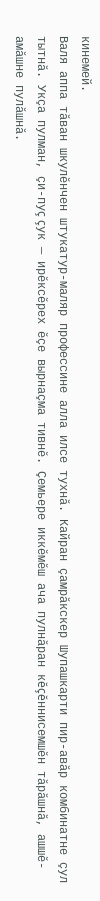кинемей.
Валя аппа тăван шкулĕнчен штукатур-маляр профессине алла илсе тухнă. Кайран çамрăкскер Шупашкарти пир-авăр комбинатне çул тытнă. Укçа пулман, çи-пуç çук — ирĕксĕрех ĕçе вырнаçма тивнĕ. Çемьере иккĕмĕш ача пулнăран кĕçĕннисемшĕн тăрăшнă, ашшĕ-амăшне пулăшнă.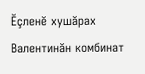Ĕçленĕ хушăрах Валентинăн комбинат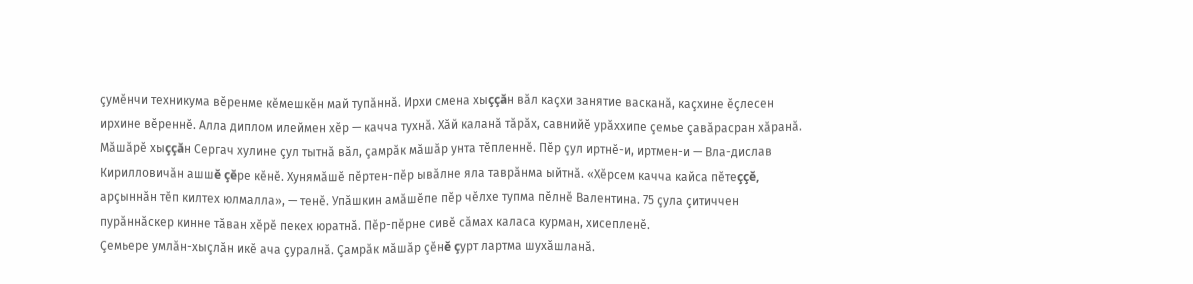çумĕнчи техникума вĕренме кĕмешкĕн май тупăннă. Ирхи смена хыççăн вăл каçхи занятие васканă, каçхине ĕçлесен ирхине вĕреннĕ. Алла диплом илеймен хĕр — качча тухнă. Хăй каланă тăрăх, савнийĕ урăххипе çемье çавăрасран хăранă. Мăшăрĕ хыççăн Сергач хулине çул тытнă вăл, çамрăк мăшăр унта тĕпленнĕ. Пĕр çул иртнĕ-и, иртмен-и — Вла-дислав Кирилловичăн ашшĕ çĕре кĕнĕ. Хунямăшĕ пĕртен-пĕр ывăлне яла таврăнма ыйтнă. «Хĕрсем качча кайса пĕтеççĕ, арçыннăн тĕп килтех юлмалла», — тенĕ. Упăшкин амăшĕпе пĕр чĕлхе тупма пĕлнĕ Валентина. 75 çула çитиччен пурăннăскер кинне тăван хĕрĕ пекех юратнă. Пĕр-пĕрне сивĕ сăмах каласа курман, хисепленĕ.
Çемьере умлăн-хыçлăн икĕ ача çуралнă. Çамрăк мăшăр çĕнĕ çурт лартма шухăшланă.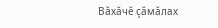Вăхăчĕ çăмăлах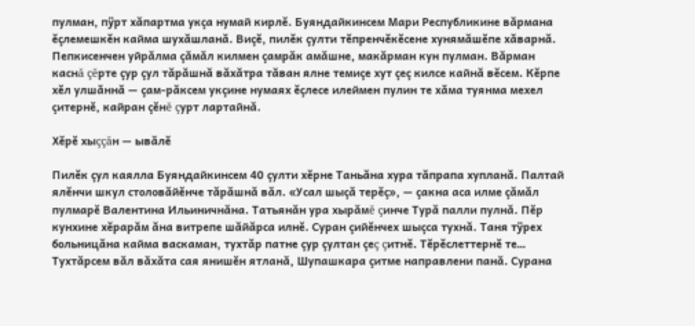пулман, пÿрт хăпартма укçа нумай кирлĕ. Буяндайкинсем Мари Республикине вăрмана ĕçлемешкĕн кайма шухăшланă. Виçĕ, пилĕк çулти тĕпренчĕкĕсене хунямăшĕпе хăварнă. Пепкисенчен уйрăлма çăмăл килмен çамрăк амăшне, макăрман кун пулман. Вăрман каснă çĕрте çур çул тăрăшнă вăхăтра тăван ялне темиçе хут çеç килсе кайнă вĕсем. Кĕрпе хĕл улшăннă — çам-рăксем укçине нумаях ĕçлесе илеймен пулин те хăма туянма мехел çитернĕ, кайран çĕнĕ çурт лартайнă.

Хĕрĕ хыççăн — ывăлĕ

Пилĕк çул каялла Буяндайкинсем 40 çулти хĕрне Таньăна хура тăпрапа хупланă. Палтай ялĕнчи шкул столовăйĕнче тăрăшнă вăл. «Усал шыçă терĕç», — çакна аса илме çăмăл пулмарĕ Валентина Ильиничнăна. Татьянăн ура хырăмĕ çинче Турă палли пулнă. Пĕр кунхине хĕрарăм ăна витрепе шăйăрса илнĕ. Суран çийĕнчех шыçса тухнă. Таня тÿрех больницăна кайма васкаман, тухтăр патне çур çултан çеç çитнĕ. Тĕрĕслеттернĕ те… Тухтăрсем вăл вăхăта сая янишĕн ятланă, Шупашкара çитме направлени панă. Сурана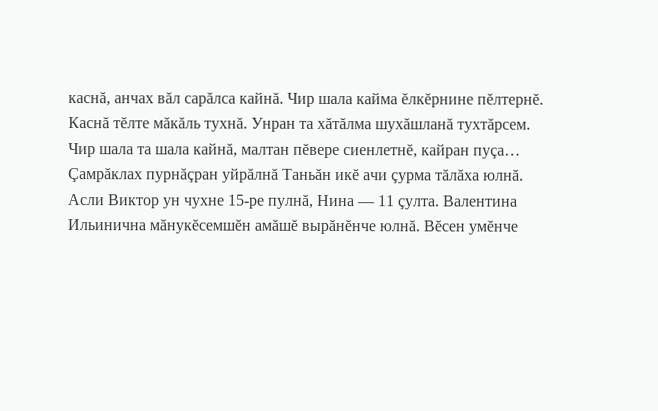каснă, анчах вăл сарăлса кайнă. Чир шала кайма ĕлкĕрнине пĕлтернĕ. Каснă тĕлте мăкăль тухнă. Унран та хăтăлма шухăшланă тухтăрсем. Чир шала та шала кайнă, малтан пĕвере сиенлетнĕ, кайран пуçа…
Çамрăклах пурнăçран уйрăлнă Таньăн икĕ ачи çурма тăлăха юлнă. Асли Виктор ун чухне 15-ре пулнă, Нина — 11 çулта. Валентина Ильинична мăнукĕсемшĕн амăшĕ вырăнĕнче юлнă. Вĕсен умĕнче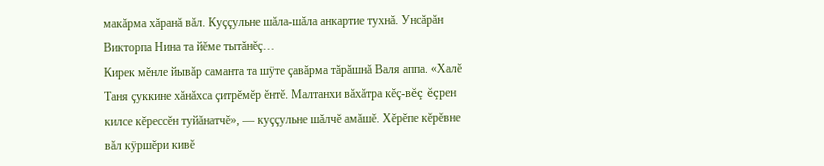макăрма хăранă вăл. Куççульне шăла-шăла анкартие тухнă. Унсăрăн Викторпа Нина та йĕме тытăнĕç…
Кирек мĕнле йывăр саманта та шÿте çавăрма тăрăшнă Валя аппа. «Халĕ Таня çуккине хăнăхса çитрĕмĕр ĕнтĕ. Малтанхи вăхăтра кĕç-вĕç ĕçрен килсе кĕрессĕн туйăнатчĕ», — куççульне шăлчĕ амăшĕ. Хĕрĕпе кĕрĕвне вăл кÿршĕри кивĕ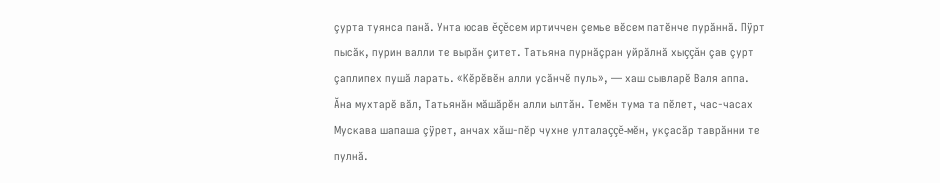çурта туянса панă. Унта юсав ĕçĕсем иртиччен çемье вĕсем патĕнче пурăннă. Пÿрт пысăк, пурин валли те вырăн çитет. Татьяна пурнăçран уйрăлнă хыççăн çав çурт çаплипех пушă ларать. «Кĕрĕвĕн алли усăнчĕ пуль», — хаш сывларĕ Валя аппа. Ăна мухтарĕ вăл, Татьянăн мăшăрĕн алли ылтăн. Темĕн тума та пĕлет, час-часах Мускава шапаша çÿрет, анчах хăш-пĕр чухне улталаççĕ-мĕн, укçасăр таврăнни те пулнă.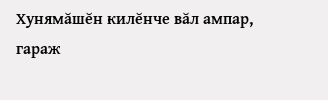Хунямăшĕн килĕнче вăл ампар, гараж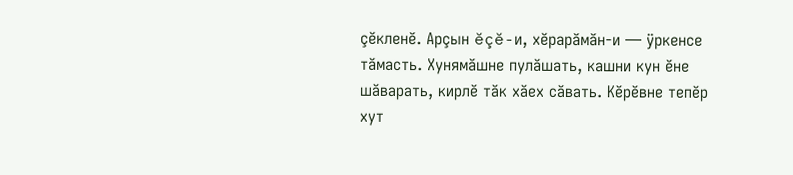çĕкленĕ. Арçын ĕçĕ-и, хĕрарăмăн-и — ÿркенсе тăмасть. Хунямăшне пулăшать, кашни кун ĕне шăварать, кирлĕ тăк хăех сăвать. Кĕрĕвне тепĕр хут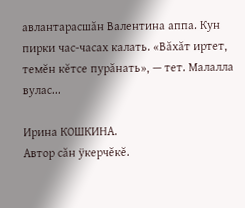авлантарасшăн Валентина аппа. Кун пирки час-часах калать. «Вăхăт иртет, темĕн кĕтсе пурăнать», — тет. Малалла вулас...

Ирина КОШКИНА.
Автор сăн ÿкерчĕкĕ.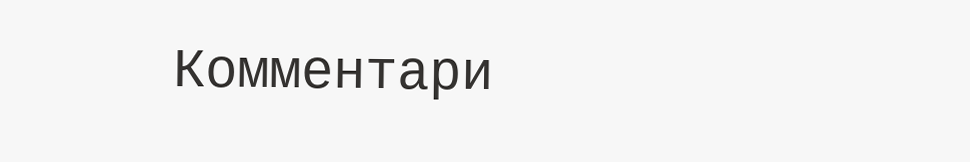Комментари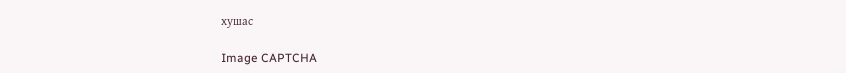хушас

Image CAPTCHA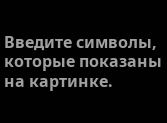Введите символы, которые показаны на картинке.